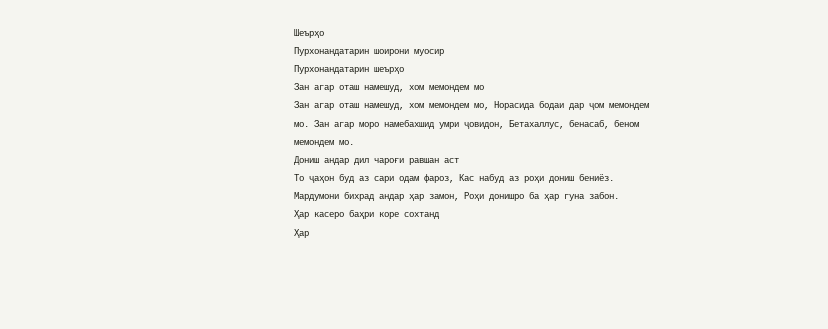Шеърҳо
Пурхонандатарин шоирони муосир
Пурхонандатарин шеърҳо
Зан агар оташ намешуд, хом мемондем мо
Зан агар оташ намешуд, хом мемондем мо, Норасида бодаи дар ҷом мемондем мо. Зан агар моро намебахшид умри ҷовидон, Бетахаллус, бенасаб, беном мемондем мо.
Дониш андар дил чароғи равшан аст
То ҷаҳон буд аз сари одам фароз, Кас набуд аз роҳи дониш бениёз. Мардумони бихрад андар ҳар замон, Роҳи донишро ба ҳар гуна забон.
Ҳар касеро баҳри коре сохтанд
Ҳар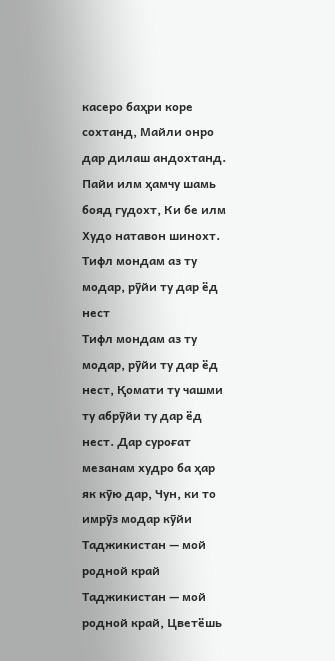касеро баҳри коре сохтанд, Майли онро дар дилаш андохтанд. Пайи илм ҳамчу шамь бояд гудохт, Ки бе илм Худо натавон шинохт.
Тифл мондам аз ту модар, рӯйи ту дар ёд нест
Тифл мондам аз ту модар, рӯйи ту дар ёд нест, Қомати ту чашми ту абрӯйи ту дар ёд нест. Дар суроғат мезанам худро ба ҳар як кӯю дар, Чун, ки то имрӯз модар кӯйи
Таджикистан — мой родной край
Таджикистан — мой родной край, Цветёшь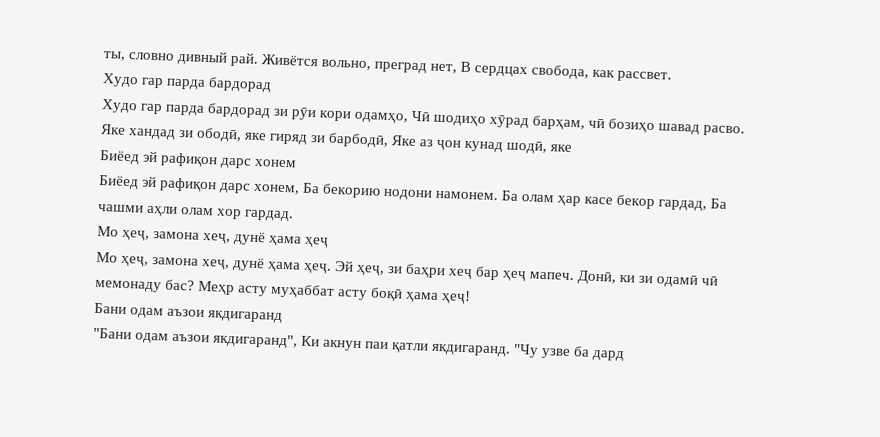ты, словно дивный рай. Живётся вольно, преград нет, В сердцах свобода, как рассвет.
Худо гар парда бардорад
Худо гар парда бардорад зи рӯи кори одамҳо, Чӣ шодиҳо хӯрад барҳам, чӣ бозиҳо шавад расво. Яке хандад зи ободӣ, яке гиряд зи барбодӣ, Яке аз ҷон кунад шодӣ, яке
Биёед эй рафиқон дарс хонем
Биёед эй рафиқон дарс хонем, Ба бекорию нодони намонем. Ба олам ҳар касе бекор гардад, Ба чашми аҳли олам хор гардад.
Мо ҳеҷ, замона хеҷ, дунё ҳама ҳеҷ
Мо ҳеҷ, замона хеҷ, дунё ҳама ҳеҷ. Эй ҳеҷ, зи баҳри хеҷ бар ҳеҷ мапеч. Донӣ, ки зи одамӣ чӣ мемонаду бас? Меҳр асту муҳаббат асту боқӣ ҳама ҳеҷ!
Бани одам аъзои якдигаранд
"Бани одам аъзои якдигаранд", Ки акнун паи қатли якдигаранд. "Чу узве ба дард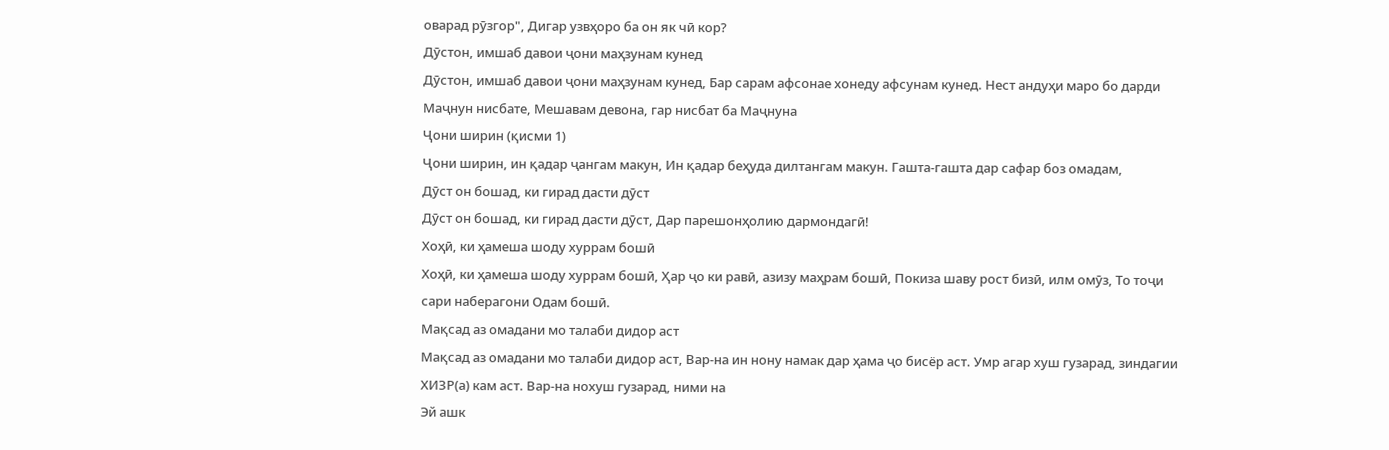оварад рӯзгор", Дигар узвҳоро ба он як чӣ кор?
Дӯстон, имшаб давои ҷони маҳзунам кунед
Дӯстон, имшаб давои ҷони маҳзунам кунед, Бар сарам афсонае хонеду афсунам кунед. Нест андуҳи маро бо дарди Маҷнун нисбате, Мешавам девона, гар нисбат ба Маҷнуна
Ҷони ширин (қисми 1)
Ҷони ширин, ин қадар ҷангам макун, Ин қадар беҳуда дилтангам макун. Гашта-гашта дар сафар боз омадам,
Дӯст он бошад, ки гирад дасти дӯст
Дӯст он бошад, ки гирад дасти дӯст, Дар парешонҳолию дармондагӣ!
Хоҳӣ, ки ҳамеша шоду хуррам бошӣ
Хоҳӣ, ки ҳамеша шоду хуррам бошӣ, Ҳар ҷо ки равӣ, азизу маҳрам бошӣ, Покиза шаву рост бизӣ, илм омӯз, То тоҷи сари наберагони Одам бошӣ.
Мақсад аз омадани мо талаби дидор аст
Мақсад аз омадани мо талаби дидор аст, Вар-на ин нону намак дар ҳама ҷо бисёр аст. Умр агар хуш гузарад, зиндагии ХИЗР(а) кам аст. Вар-на нохуш гузарад, ними на
Эй ашк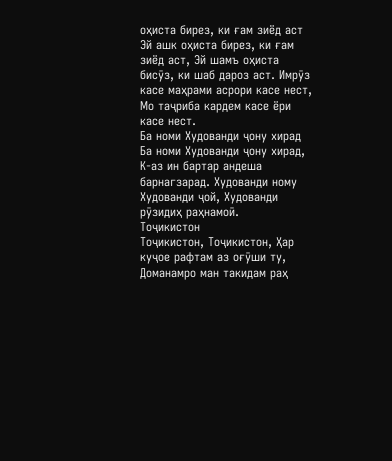оҳиста бирез, ки ғам зиёд аст
Эй ашк оҳиста бирез, ки ғам зиёд аст, Эй шамъ оҳиста бисӯз, ки шаб дароз аст. Имрӯз касе маҳрами асрори касе нест, Мо таҷриба кардем касе ёри касе нест.
Ба номи Худованди ҷону хирад
Ба номи Худованди ҷону хирад, К-аз ин бартар андеша барнагзарад. Худованди ному Худованди ҷой, Худованди рӯзидиҳ раҳнамоӣ.
Тоҷикистон
Тоҷикистон, Тоҷикистон, Ҳар куҷое рафтам аз оғӯши ту, Доманамро ман такидам раҳ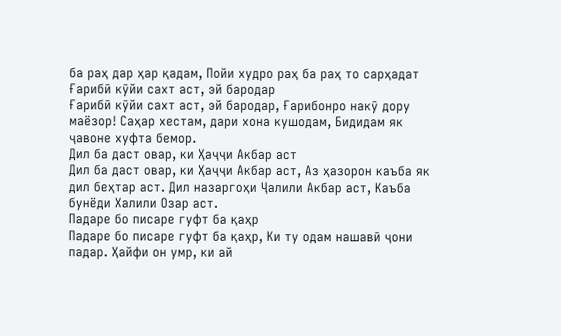ба раҳ дар ҳар қадам, Пойи худро раҳ ба раҳ то сарҳадат
Ғарибӣ кӯйи сахт аст, эй бародар
Ғарибӣ кӯйи сахт аст, эй бародар, Ғарибонро накӯ дору маёзор! Саҳар хестам, дари хона кушодам, Бидидам як ҷавоне хуфта бемор.
Дил ба даст овар, ки Ҳаҷҷи Акбар аст
Дил ба даст овар, ки Ҳаҷҷи Акбар аст, Аз ҳазорон каъба як дил беҳтар аст. Дил назаргоҳи Ҷалили Акбар аст, Каъба бунёди Халили Озар аст.
Падаре бо писаре гуфт ба қаҳр
Падаре бо писаре гуфт ба қаҳр, Ки ту одам нашавӣ ҷони падар. Ҳайфи он умр, ки ай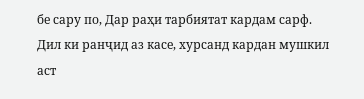бе сару по, Дар раҳи тарбиятат кардам сарф.
Дил ки ранҷид аз касе, хурсанд кардан мушкил аст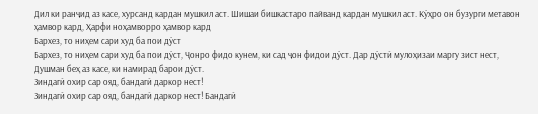Дил ки ранҷид аз касе, хурсанд кардан мушкил аст. Шишаи бишкастаро пайванд кардан мушкил аст. Кӯҳро он бузурги метавон ҳамвор кард, Ҳарфи ноҳамворро ҳамвор кард
Бархез, то ниҳем сари худ ба пои дӯст
Бархез, то ниҳем сари худ ба пои дӯст, Ҷонро фидо кунем, ки сад ҷон фидои дӯст. Дар дӯстӣ мулоҳизаи маргу зист нест, Душман беҳ аз касе, ки намирад барои дӯст.
Зиндагӣ охир сар ояд, бандагӣ даркор нест!
Зиндагӣ охир сар ояд, бандагӣ даркор нест! Бандагӣ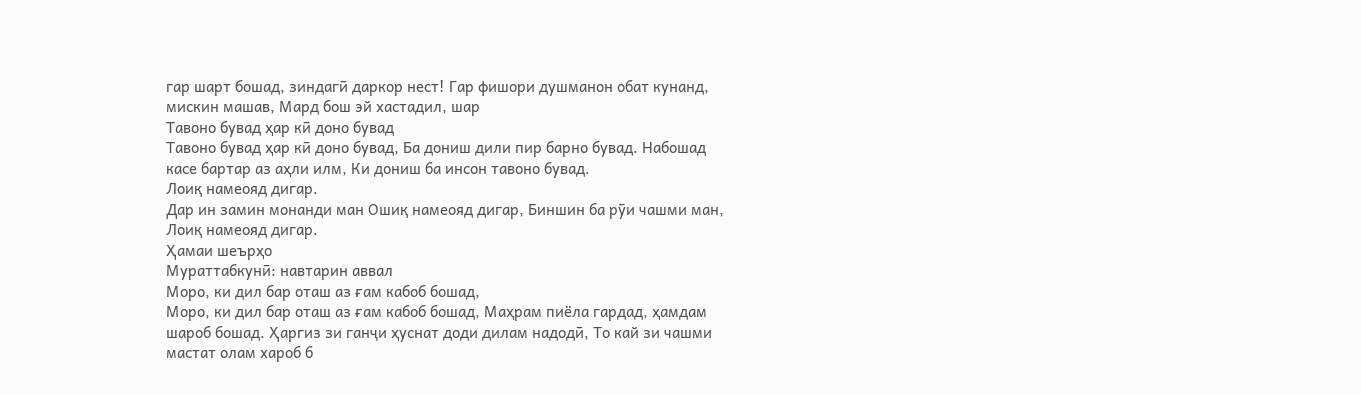гар шарт бошад, зиндагӣ даркор нест! Гар фишори душманон обат кунанд, мискин машав, Мард бош эй хастадил, шар
Тавоно бувад ҳар кӣ доно бувад
Тавоно бувад ҳар кӣ доно бувад, Ба дониш дили пир барно бувад. Набошад касе бартар аз аҳли илм, Ки дониш ба инсон тавоно бувад.
Лоиқ намеояд дигар.
Дар ин замин монанди ман Ошиқ намеояд дигар, Биншин ба рӯи чашми ман, Лоиқ намеояд дигар.
Ҳамаи шеърҳо
Мураттабкунӣ: навтарин аввал
Моро, ки дил бар оташ аз ғам кабоб бошад,
Моро, ки дил бар оташ аз ғам кабоб бошад, Маҳрам пиёла гардад, ҳамдам шароб бошад. Ҳаргиз зи ганҷи ҳуснат доди дилам надодӣ, То кай зи чашми мастат олам хароб б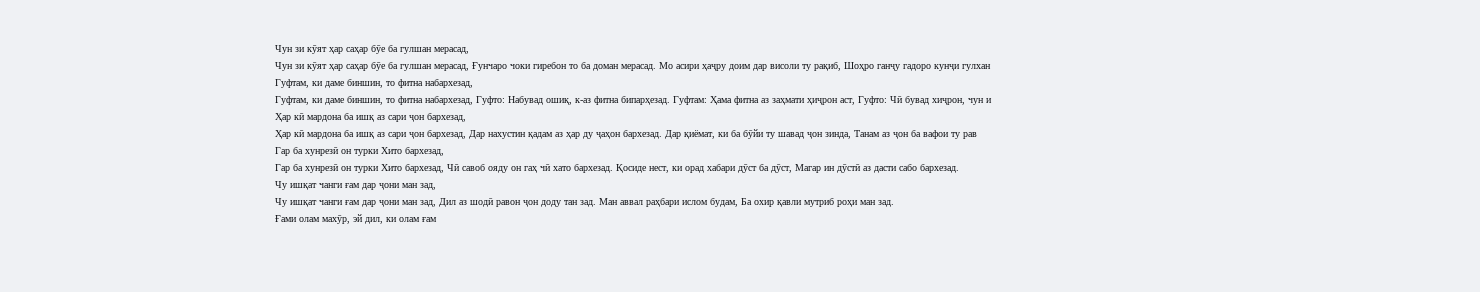Чун зи кӯят ҳар саҳар бӯе ба гулшан мерасад,
Чун зи кӯят ҳар саҳар бӯе ба гулшан мерасад, Ғунчаро чоки гиребон то ба доман мерасад. Мо асири ҳаҷру доим дар висоли ту рақиб, Шоҳро ганҷу гадоро кунҷи гулхан
Гуфтам, ки даме биншин, то фитна набархезад,
Гуфтам, ки даме биншин, то фитна набархезад, Гуфто: Набувад ошиқ, к-аз фитна бипарҳезад. Гуфтам: Ҳама фитна аз заҳмати ҳиҷрон аст, Гуфто: Чӣ бувад хиҷрон, чун и
Ҳар кӣ мардона ба ишқ аз сари ҷон бархезад,
Ҳар кӣ мардона ба ишқ аз сари ҷон бархезад, Дар нахустин қадам аз ҳар ду ҷаҳон бархезад. Дар қиёмат, ки ба бӯйи ту шавад ҷон зинда, Танам аз ҷон ба вафои ту рав
Гар ба хунрезӣ он турки Хито бархезад,
Гар ба хунрезӣ он турки Хито бархезад, Чӣ савоб ояду он гаҳ чӣ хато бархезад. Қосиде нест, ки орад хабари дӯст ба дӯст, Магар ин дӯстӣ аз дасти сабо бархезад.
Чу ишқат чанги ғам дар ҷони ман зад,
Чу ишқат чанги ғам дар ҷони ман зад, Дил аз шодӣ равон ҷон доду тан зад. Ман аввал раҳбари ислом будам, Ба охир қавли мутриб роҳи ман зад.
Ғами олам махӯр, эй дил, ки олам ғам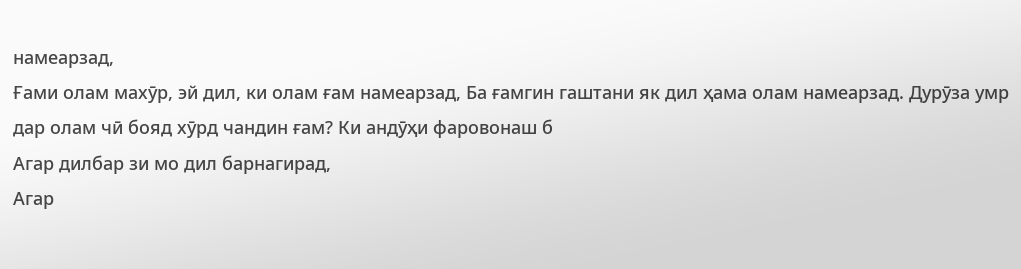намеарзад,
Ғами олам махӯр, эй дил, ки олам ғам намеарзад, Ба ғамгин гаштани як дил ҳама олам намеарзад. Дурӯза умр дар олам чӣ бояд хӯрд чандин ғам? Ки андӯҳи фаровонаш б
Агар дилбар зи мо дил барнагирад,
Агар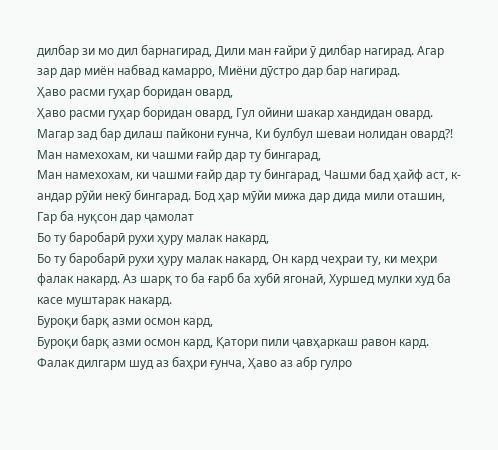дилбар зи мо дил барнагирад, Дили ман ғайри ӯ дилбар нагирад. Агар зар дар миён набвад камарро, Миёни дӯстро дар бар нагирад.
Ҳаво расми гуҳар боридан овард,
Ҳаво расми гуҳар боридан овард, Гул ойини шакар хандидан овард. Магар зад бар дилаш пайкони ғунча, Ки булбул шеваи нолидан овард?!
Ман намехохам, ки чашми ғайр дар ту бингарад,
Ман намехохам, ки чашми ғайр дар ту бингарад, Чашми бад ҳайф аст, к-андар рӯйи некӯ бингарад. Бод ҳар мӯйи мижа дар дида мили оташин, Гар ба нуқсон дар ҷамолат
Бо ту баробарӣ рухи ҳуру малак накард,
Бо ту баробарӣ рухи ҳуру малак накард, Он кард чеҳраи ту, ки меҳри фалак накард. Аз шарқ то ба ғарб ба хубӣ ягонаӣ, Хуршед мулки худ ба касе муштарак накард.
Буроқи барқ азми осмон кард,
Буроқи барқ азми осмон кард, Қатори пили ҷавҳаркаш равон кард. Фалак дилгарм шуд аз баҳри ғунча, Ҳаво аз абр гулро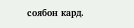соябон кард.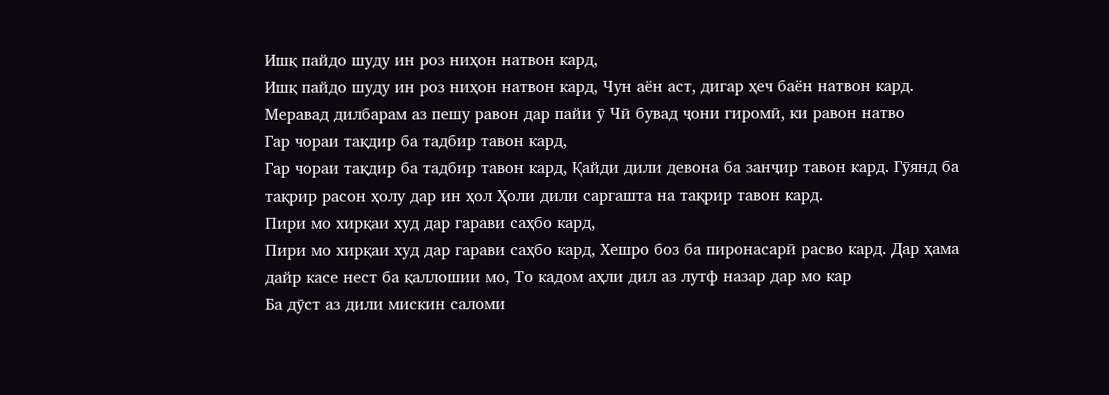Ишқ пайдо шуду ин роз ниҳон натвон кард,
Ишқ пайдо шуду ин роз ниҳон натвон кард, Чун аён аст, дигар ҳеч баён натвон кард. Меравад дилбарам аз пешу равон дар пайи ӯ Чӣ бувад ҷони гиромӣ, ки равон натво
Гар чораи тақдир ба тадбир тавон кард,
Гар чораи тақдир ба тадбир тавон кард, Қайди дили девона ба занҷир тавон кард. Гӯянд ба тақрир расон ҳолу дар ин ҳол Ҳоли дили саргашта на тақрир тавон кард.
Пири мо хирқаи худ дар гарави саҳбо кард,
Пири мо хирқаи худ дар гарави саҳбо кард, Хешро боз ба пиронасарӣ расво кард. Дар ҳама дайр касе нест ба қаллошии мо, То кадом аҳли дил аз лутф назар дар мо кар
Ба дӯст аз дили мискин саломи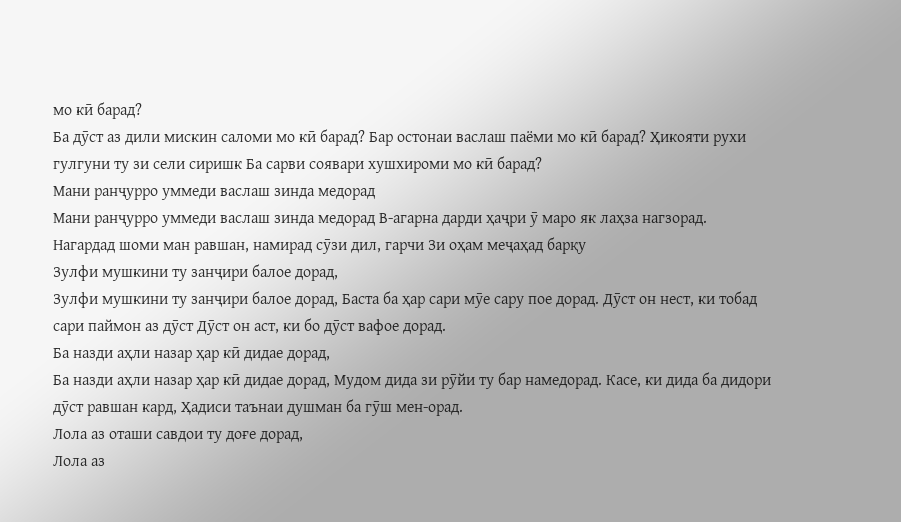мо кӣ барад?
Ба дӯст аз дили мискин саломи мо кӣ барад? Бар остонаи васлаш паёми мо кӣ барад? Ҳикояти рухи гулгуни ту зи сели сиришк Ба сарви соявари хушхироми мо кӣ барад?
Мани ранҷурро уммеди васлаш зинда медорад
Мани ранҷурро уммеди васлаш зинда медорад В-агарна дарди ҳаҷри ӯ маро як лаҳза нагзорад. Нагардад шоми ман равшан, намирад сӯзи дил, гарчи Зи оҳам меҷаҳад барқу
Зулфи мушкини ту занҷири балое дорад,
Зулфи мушкини ту занҷири балое дорад, Баста ба ҳар сари мӯе сару пое дорад. Дӯст он нест, ки тобад сари паймон аз дӯст Дӯст он аст, ки бо дӯст вафое дорад.
Ба назди аҳли назар ҳар кӣ дидае дорад,
Ба назди аҳли назар ҳар кӣ дидае дорад, Мудом дида зи рӯйи ту бар намедорад. Касе, ки дида ба дидори дӯст равшан кард, Ҳадиси таънаи душман ба гӯш мен-орад.
Лола аз оташи савдои ту доғе дорад,
Лола аз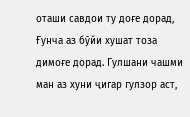оташи савдои ту доғе дорад, Ғунча аз бӯйи хушат тоза димоғе дорад. Гулшани чашми ман аз хуни ҷигар гулзор аст,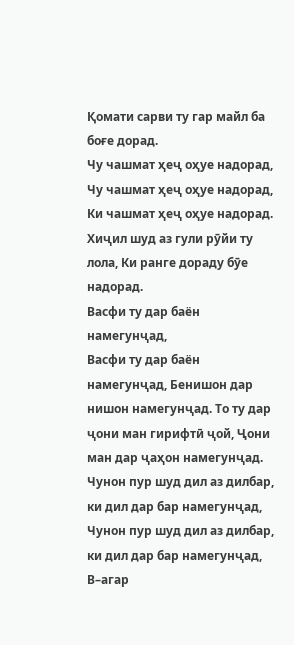Қомати сарви ту гар майл ба боғе дорад.
Чу чашмат ҳеҷ оҳуе надорад,
Чу чашмат ҳеҷ оҳуе надорад, Ки чашмат ҳеҷ оҳуе надорад. Хиҷил шуд аз гули рӯйи ту лола, Ки ранге дораду бӯе надорад.
Васфи ту дар баён намегунҷад,
Васфи ту дар баён намегунҷад, Бенишон дар нишон намегунҷад. То ту дар ҷони ман гирифтӣ ҷой, Ҷони ман дар ҷаҳон намегунҷад.
Чунон пур шуд дил аз дилбар, ки дил дар бар намегунҷад,
Чунон пур шуд дил аз дилбар, ки дил дар бар намегунҷад, В–агар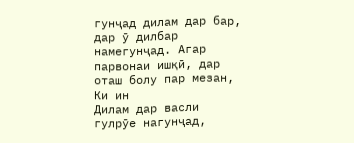гунҷад дилам дар бар, дар ӯ дилбар намегунҷад. Агар парвонаи ишқӣ, дар оташ болу пар мезан, Ки ин
Дилам дар васли гулрӯе нагунҷад,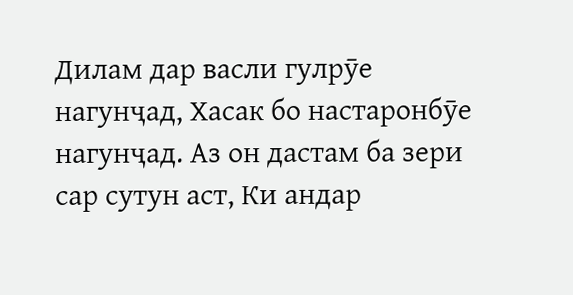Дилам дар васли гулрӯе нагунҷад, Хасак бо настаронбӯе нагунҷад. Аз он дастам ба зери сар сутун аст, Ки андар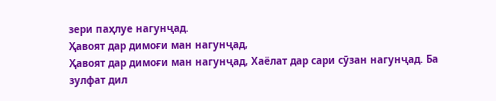зери паҳлуе нагунҷад.
Ҳавоят дар димоғи ман нагунҷад,
Ҳавоят дар димоғи ман нагунҷад, Хаёлат дар сари сӯзан нагунҷад. Ба зулфат дил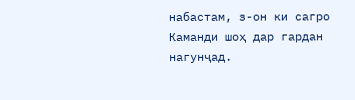набастам, з-он ки сагро Каманди шоҳ дар гардан нагунҷад.